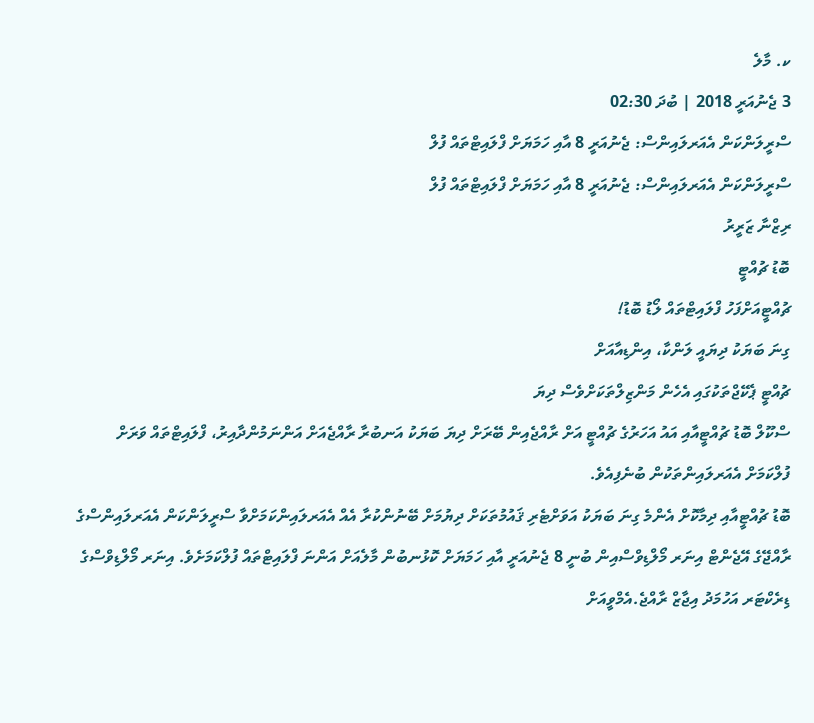ކ. މާލެ
3 ޖެނުއަރީ 2018 | ބުދަ 02:30
ސްރީލަންކަން އެއަރލައިންސް: ޖެނުއަރީ 8 އާއި ހަމަޔަށް ފްލައިޓްތައް ފުލް
ސްރީލަންކަން އެއަރލައިންސް: ޖެނުއަރީ 8 އާއި ހަމަޔަށް ފްލައިޓްތައް ފުލް
ރިޒްނާ ޒަރީރު
ބޮޑު ޗުއްޓީ
ޗުއްޓީއަށްފަހު ފްލައިޓްތައް ލޯޑު ބޮޑު!
ގިނަ ބަޔަކު ދިޔައީ ލަންކާ، އިންޑިއާއަށް
ޗުއްޓީ ޕެކޭޖްތަކުގައި އެހެން މަންޒިލްތަކަށްވެސް ދިޔަ
ސްކޫލް ބޮޑު ޗުއްޓީއާއި އައު އަހަރުގެ ޗުއްޓީ އަށް ރާއްޖެއިން ބޭރަށް ދިޔަ ބަޔަކު އަނބުރާ ރާއްޖެއަށް އަންނަމުންދާއިރު، ފްލައިޓްތައް ވަރަށް ފުލްކަމަށް އެއަރލައިންތަކުން ބުނެފިއެވެ.
ބޮޑު ޗުއްޓީއާއި ދިމާކޮށް އެންމެ ގިނަ ބަޔަކު އަވަށްޓެރި ޤައުމުތަކަށް ދިޔުމަށް ބޭނުންކުރާ އެއް އެއަރލައިންކަމަށްވާ ސްރީލަންކަން އެއަރލައިންސްގެ ރާއްޖޭގެ އޭޖެންޓް އިނަރ މޯލްޑިވްސްއިން ބުނީ 8 ޖެނުއަރީ އާއި ހަމަޔަށް ކޮޅުނބުން މާލެއަށް އަންނަ ފްލައިޓްތައް ފުލްކަމަށެވެ. އިނަރ މޯލްޑިވްސްގެ ޑިރެކްޓަރ އަހުމަދު އިޖާޒް ރާއްޖެ.އެމްވީއަށް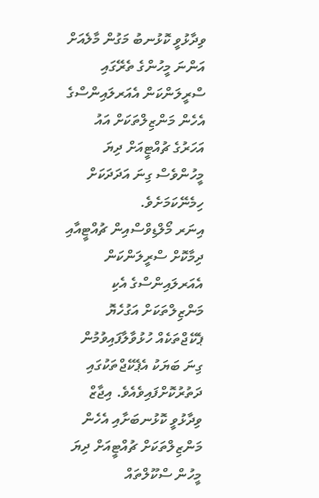ވިދާޅުވީ ކޮޅުނބު މަގުން މާލެއަށް އަންނަ މީހުންގެ ތެރޭގައި ސްރީލަންކަން އެއަރލައިންސްގެ އެހެން މަންޒިލްތަކަށް އައު އަހަރުގެ ޗުއްޓީއަށް ދިޔަ މީހުންވެސް ގިނަ އަދަދަކަށް ހިމެނޭކަމަށެވެ.
އިނަރ މޯލްޑިވްސްއިން ޗުއްޓީއާއި ދިމާކޮށް ސްރީލަންކަން އެއަރލައިންސްގެ އެކި މަންޒިލްތަކަށް އަގުހެޔޮ ޕެކޭޖްތަކެއް ހުޅުވާލާފައިވުމުން ގިނަ ބަޔަކު އެޕެކޭޖްތަކުގައި ދަތުރުކޮށްފައިވެއެވެ. އިޖާޒް ވިދާޅުވީ ކޮޅުނބަށާއި އެހެން މަންޒިލްތަކަށް ޗުއްޓީއަށް ދިޔަ މީހުން ސްކޫލްތައް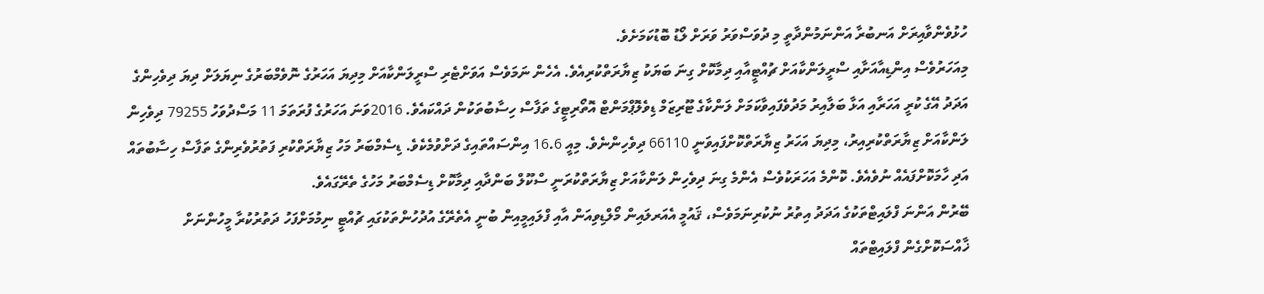ހުޅުވެންވާއިރަށް އަނބުރާ އަންނަމުންދާތީ މި ދުވަސްވަރު ވަރަށް ލޯޑު ބޮޑުކަމަށެވެ.
މިއަހަރުވެސް އިންޑިއާއަށާއި ސްރީލަންކާއަށް ޗުއްޓީއާއި ދިމާކޮށް ގިނަ ބަޔަކު ޒިޔާރަތްކުރިއެވެ. އެހެން ނަމަވެސް އަވަށްޓެރި ސްރީލަންކާއަށް މިދިޔަ އަހަރުގެ ނޮވެމްބަރުގެ ނިޔަލަށް ދިޔަ ދިވެހިންގެ އަދަދު އޭގެ ކުރީ އަހަރާއި އަޅާ ބަލާއިރު މަދުވެފައިވާކަމަށް ލަންކާގެ ޓޫރިޒަމް ޑިވެލޮޕްމަންޓް އޮތޯރިޓީގެ ތަފާސް ހިސާބުތަކުން ދައްކައެވެ. 2016ވަނަ އަހަރުގެ ފުރަތަމަ 11 މަސްދުވަހު 79255 ދިވެހިން ލަންކާއަށް ޒިޔާރަތްކުރިއިރު، މިދިޔަ އަހަރު ޒިޔާރަތްކޮށްފައިވަނީ 66110 ދިވެހިންނެވެ. މިއީ 16.6 އިންސައްތައިގެ ދަށްވުމެކެވެ. ޑިސެމްބަރު މަހު ޒިޔާރަތްކުރި ފަތުރުވެރިންގެ ތަފާސް ހިސާބުތައް އަދި ހާމަކޮށްފައެއް ނުވެއެވެ. ކޮންމެ އަހަރަކުވެސް އެންމެ ގިނަ ދިވެހިން ލަންކާއަށް ޒިޔާރަތްކުރަނީ ސްކޫލް ބަންދާއި ދިމާކޮށް ޑިސެމްބަރު މަހުގެ ތެރޭގައެވެ.
ބޭރުން އަންނަ ފްލައިޓްތަކުގެ އަދަދު އިތުރު ނުކުރިނަމަވެސް، ޤައުމީ އެއަރލައިން މޯލްޑިވިއަން އާއި ފްލައިމީއިން ބުނީ އެތެރޭގެ އުދުހުންތަކުގައި ޗުއްޓީ ނިމުމަށްފަހު ދަތުރުކުރާ މީހުންނަށް ޚާއްސަކޮށްގެން ފްލައިޓްތައް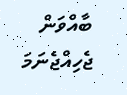ބާއްވަން ޖެހިއްޖެނަމަ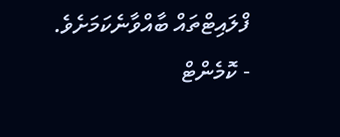ފްލައިޓްތައް ބާއްވާނެކަމަށެވެ.
- ކޮމެންޓް